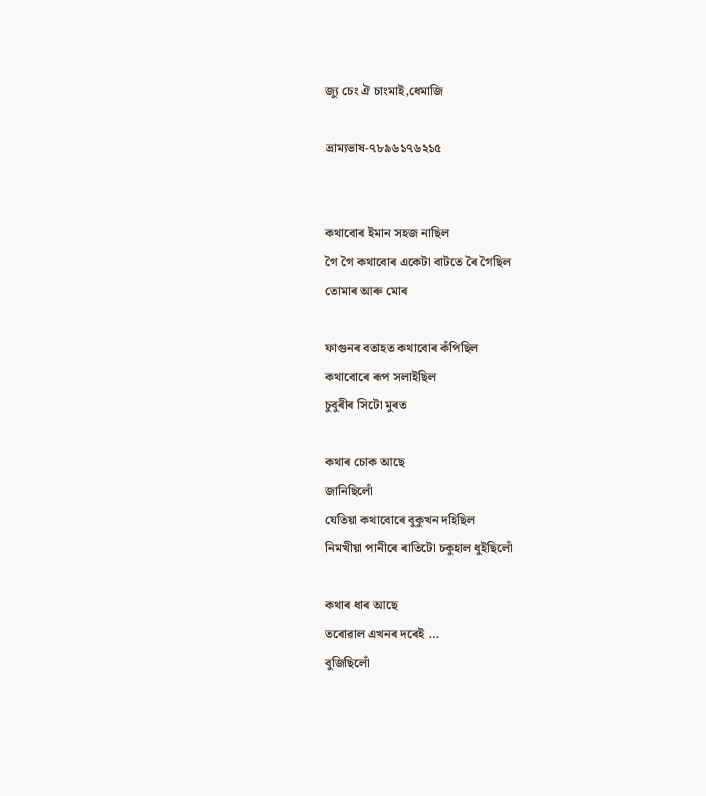জ্যু চেং ঐ চাংমাই,ধেমাজি

ভ্ৰাম্যভাষ-৭৮৯৬১৭৬২১৫


কথাবোৰ ইমান সহজ নাছিল
গৈ গৈ কথাবোৰ একেটা বাটতে ৰৈ গৈছিল
তোমাৰ আৰু মোৰ

ফাগুনৰ বতাহত কথাবোৰ কঁপিছিল
কথাবোৰে ৰূপ সলাইছিল
চুবুৰীৰ সিটো মুৰত

কথাৰ চোক আছে
জানিছিলোঁ
যেতিয়া কথাবোৰে বুকুখন দহিছিল
নিমখীয়া পানীৰে ৰাতিটো চকুহাল ধুইছিলোঁ

কথাৰ ধাৰ আছে
তৰোৱাল এখনৰ দৰেই …
বুজিছিলোঁ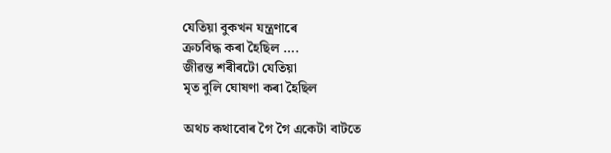যেতিয়া বুকখন যন্ত্ৰণাৰে
ক্ৰচবিদ্ধ কৰা হৈছিল ….
জীৱন্ত শৰীৰটো যেতিয়া
মৃত বুলি ঘোষণা কৰা হৈছিল

অথচ কথাবোৰ গৈ গৈ একেটা বাটতে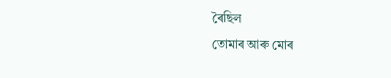ৰৈছিল
তোমাৰ আৰু মোৰ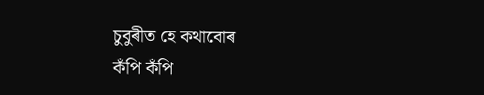চুবুৰীত হে কথাবোৰ
কঁপি কঁপি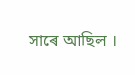সাৰে আছিল ।